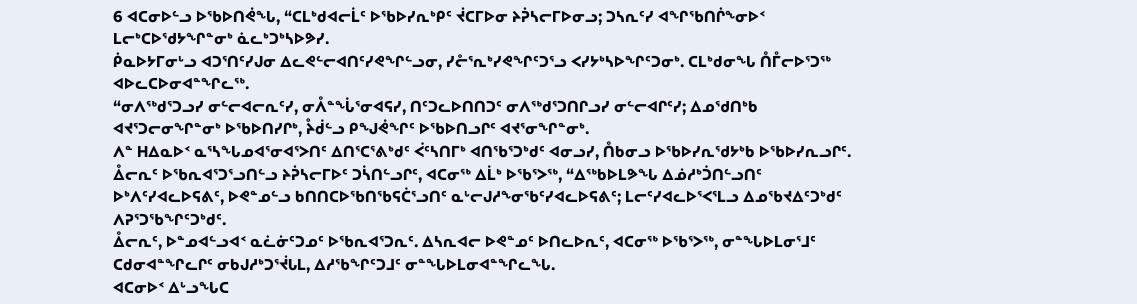6 ᐊᑕᓂᐅᓪᓗ ᐅᖃᐅᑎᕚᖓ, “ᑕᒪᒃᑯᐊᓕᒫᑦ ᐅᖃᐅᓯᕆᒃᑭᑦ ᔫᑕᒥᐅᓂ ᔨᕉᓴᓕᒥᐅᓂᓗ; ᑐᓴᕆᑦᓯ ᐊᖏᖃᑎᒌᖕᓂᐅᑉ ᒪᓕᒃᑕᐅᖁᔭᖏᓐᓂᒃ ᓈᓚᒃᑐᒃᓴᐅᕗᓯ.
ᑮᓇᐅᔭᒥᓂᒡᓗ ᐊᑐᕐᑎᑦᓯᒍᓂ ᐃᓚᕙᓪᓕᐊᑎᑦᓯᕙᖏᓪᓗᓂ, ᓯᓔᕐᕆᒃᓯᕙᖏᑦᑐᕐᓗ ᐸᓯᔭᒃᓴᐅᖏᑦᑐᓂᒃ. ᑕᒪᒃᑯᓂᖓ ᑍᒤᓕᐅᕐᑐᖅ ᐊᐅᓚᑕᐅᓂᐊᓐᖏᓚᖅ.
“ᓂᐱᖅᑯᕐᑐᓗᓯ ᓂᓪᓕᐊᓕᕆᑦᓯ, ᓂᐰᓐᖔᕐᓂᐊᕋᓯ, ᑎᑦᑐᓚᐅᑎᑎᑐᑦ ᓂᐱᖅᑯᕐᑐᑎᒋᓗᓯ ᓂᓪᓕᐊᒋᑦᓯ; ᐃᓄᖁᑎᒃᑲ ᐊᔪᕐᑐᓕᓂᖏᓐᓂᒃ ᐅᖃᐅᑎᓯᒋᒃ, ᔧᑰᓪᓗ ᑭᖑᕚᖏᑦ ᐅᖃᐅᑎᓗᒋᑦ ᐊᔪᕐᓂᖏᓐᓂᒃ.
ᐱᓐ ᕼᐃᓇᐅᑉ ᓇᕐᓴᖓᓄᐊᕐᓂᐊᕐᐳᑎᑦ ᐃᑎᕐᑕᕐᕕᒃᑯᑦ ᐹᑦᓴᑎᒥᒃ ᐊᑎᖃᕐᑐᒃᑯᑦ ᐊᓂᓗᓯ, ᑍᑲᓂᓗ ᐅᖃᐅᓯᕆᖁᔭᒃᑲ ᐅᖃᐅᓯᕆᓗᒋᑦ.
ᐂᓕᕆᑦ ᐅᖃᕆᐊᕐᑐᕐᓗᑎᓪᓗ ᔨᕉᓴᓕᒥᐅᑦ ᑐᓵᑎᓪᓗᒋᑦ, ᐊᑕᓂᖅ ᐃᒫᒃ ᐅᖃᕐᐳᖅ, “ᐃᖅᑲᐅᒪᕗᖓ ᐃᓅᓱᒃᑑᑎᓪᓗᑎᑦ ᐅᒃᐱᑦᓯᐊᓚᐅᕋᕕᑦ, ᐅᕙᓐᓄᓪᓗ ᑲᑎᑎᑕᐅᖃᑎᖃᕋᑖᕐᓗᑎᑦ ᓇᒡᓕᒍᓱᖕᓂᖃᑦᓯᐊᓚᐅᕋᕕᑦ; ᒪᓕᑦᓯᐊᓚᐅᕐᐸᕐᒪᓗ ᐃᓄᖃᔪᐃᑦᑐᒃᑯᑦ ᐱᕈᕐᑐᖃᖏᑦᑐᒃᑯᑦ.
ᐂᓕᕆᑦ, ᐅᓐᓄᐊᓪᓗᐊᑉ ᓇᓛᓃᑦᑐᓄᑦ ᐅᖃᕆᐊᕐᑐᕆᑦ. ᐃᓴᕆᐊᓕ ᐅᕙᓐᓄᑦ ᐅᑎᓚᐅᕆᑦ, ᐊᑕᓂᖅ ᐅᖃᕐᐳᖅ, ᓂᓐᖓᐅᒪᓂᕐᒧᑦ ᑕᑯᓂᐊᓐᖏᓚᒋᑦ ᓂᑲᒍᓱᒃᑐᕐᔫᒐᒪ, ᐃᓱᖃᖏᑦᑐᒧᑦ ᓂᓐᖓᐅᒪᓂᐊᓐᖏᓚᖓ.
ᐊᑕᓂᐅᑉ ᐃᒡᓗᖓᑕ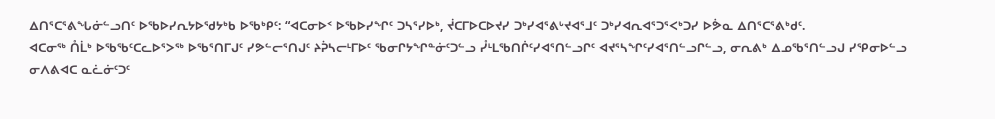ᐃᑎᕐᑕᕐᕕᖓᓃᓪᓗᑎᑦ ᐅᖃᐅᓯᕆᔭᐅᖁᔭᒃᑲ ᐅᖃᒃᑭᑦ: “ᐊᑕᓂᐅᑉ ᐅᖃᐅᓯᖏᑦ ᑐᓴᕐᓯᐅᒃ, ᔫᑕᒥᐅᑕᐅᔪᓯ ᑐᒃᓯᐊᕐᕕᒡᔪᐊᕐᒧᑦ ᑐᒃᓯᐊᕆᐊᕐᑐᕐᐸᒃᑐᓯ ᐅᕘᓇ ᐃᑎᕐᑕᕐᕕᒃᑯᑦ.
ᐊᑕᓂᖅ ᑍᒫᒃ ᐅᖃᖃᑦᑕᓚᐅᕐᐳᖅ ᐅᖃᕐᑎᒥᒍᑦ ᓯᕗᓪᓕᕐᑎᒍᑦ ᔨᕉᓴᓕᒻᒥᐅᑦ ᖃᓂᒋᔭᖏᓐᓃᑦᑐᓪᓗ ᓮᒻᒪᖃᑎᒌᑦᓯᐊᕐᑎᓪᓗᒋᑦ ᐊᔪᕐᓴᖏᑦᓯᐊᕐᑎᓪᓗᒋᓪᓗ, ᓂᕆᕕᒃ ᐃᓄᖃᕐᑎᓪᓗᒍ ᓯᕿᓂᐅᓪᓗ ᓂᐱᕕᐊᑕ ᓇᓛᓃᑦᑐᑦ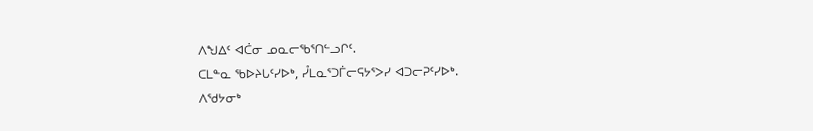ᐱᖑᐃᑦ ᐊᑖᓂ ᓄᓇᓕᖃᕐᑎᓪᓗᒋᑦ.
ᑕᒪᓐᓇ ᖃᐅᔨᒐᑦᓯᐅᒃ, ᓮᒪᓇᕐᑐᒦᓕᕋᔭᕐᐳᓯ ᐊᑐᓕᕈᑦᓯᐅᒃ.
ᐱᖁᔭᓂᒃ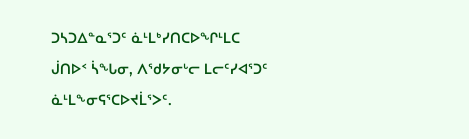ᑐᓴᑐᐃᓐᓇᕐᑐᑦ ᓈᒻᒪᒃᓯᑎᑕᐅᖏᒻᒪᑕ ᒎᑎᐅᑉ ᓵᖓᓂ, ᐱᖁᔭᓂᒡᓕ ᒪᓕᑦᓯᐊᕐᑐᑦ ᓈᒻᒪᖕᓂᕋᕐᑕᐅᔪᒫᕐᐳᑦ.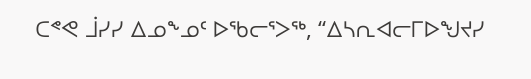ᑕᕝᕙ ᒨᓯᓯ ᐃᓄᖕᓄᑦ ᐅᖃᓕᕐᐳᖅ, “ᐃᓴᕆᐊᓕᒥᐅᖑᔪᓯ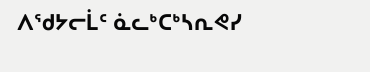ᐱᖁᔭᓕᒫᑦ ᓈᓚᒃᑕᒃᓴᕆᕙᓯ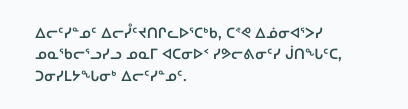ᐃᓕᑦᓯᓐᓄᑦ ᐃᓕᓮᑦᔪᑎᒋᓚᐅᕐᑕᒃᑲ, ᑕᕝᕙ ᐃᓅᓂᐊᕐᐳᓯ ᓄᓇᖃᓕᕐᓗᓯᓗ ᓄᓇᒥ ᐊᑕᓂᐅᑉ ᓯᕗᓕᕕᓂᑦᓯ ᒎᑎᖓᑦᑕ, ᑐᓂᓯᒪᔭᖓᓂᒃ ᐃᓕᑦᓯᓐᓄᑦ.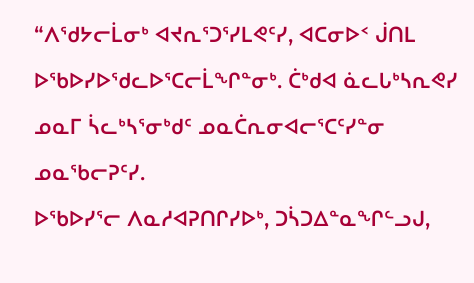“ᐱᖁᔭᓕᒫᓂᒃ ᐊᔪᕆᕐᑐᕐᓯᒪᕙᑦᓯ, ᐊᑕᓂᐅᑉ ᒎᑎᒪ ᐅᖃᐅᓯᐅᖁᓚᐅᕐᑕᓕᒫᖏᓐᓂᒃ. ᑖᒃᑯᐊ ᓈᓚᒐᒃᓴᕆᕙᓯ ᓄᓇᒥ ᓵᓚᒃᓴᕐᓂᒃᑯᑦ ᓄᓇᑖᕆᓂᐊᓕᕐᑕᑦᓯᓐᓂ ᓄᓇᖃᓕᕈᑦᓯ.
ᐅᖃᐅᓯᕐᓕ ᐱᓇᓱᐊᕈᑎᒋᓯᐅᒃ, ᑐᓵᑐᐃᓐᓇᖏᓪᓗᒍ,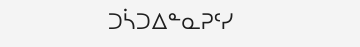ᑐᓵᑐᐃᓐᓇᕈᑦᓯ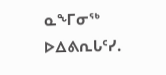ᓇᖕᒥᓂᖅ ᐅᐃᕕᕆᒐᑦᓯ.